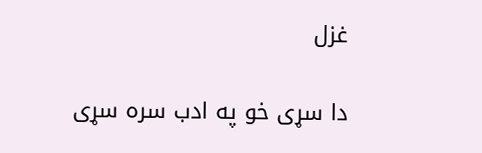غزل

دا سړی خو په ادب سره سړی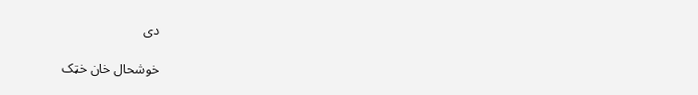دی

خوشحال خان خټک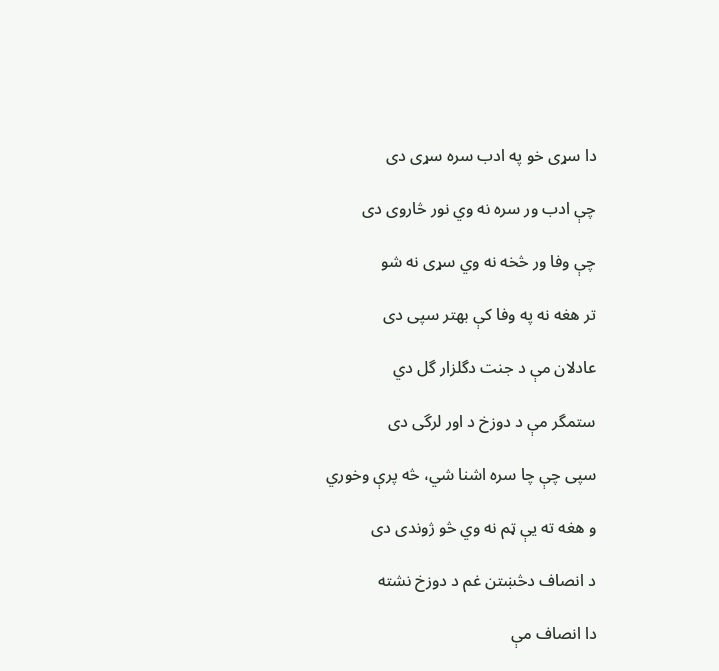دا سړی خو په ادب سره سړی دی

چې ادب ور سره نه وي نور څاروی دی

چې وفا ور څخه نه وي سړی نه شو

تر هغه نه په وفا کې بهتر سپی دی

عادلان مې د جنت دگلزار گل دي

ستمگر مې د دوزخ د اور لرگی دی

سپی چې چا سره اشنا شي، څه پرې وخوري

و هغه ته يې ټم نه وي څو ژوندی دی

د انصاف دڅښتن غم د دوزخ نشته

دا انصاف مې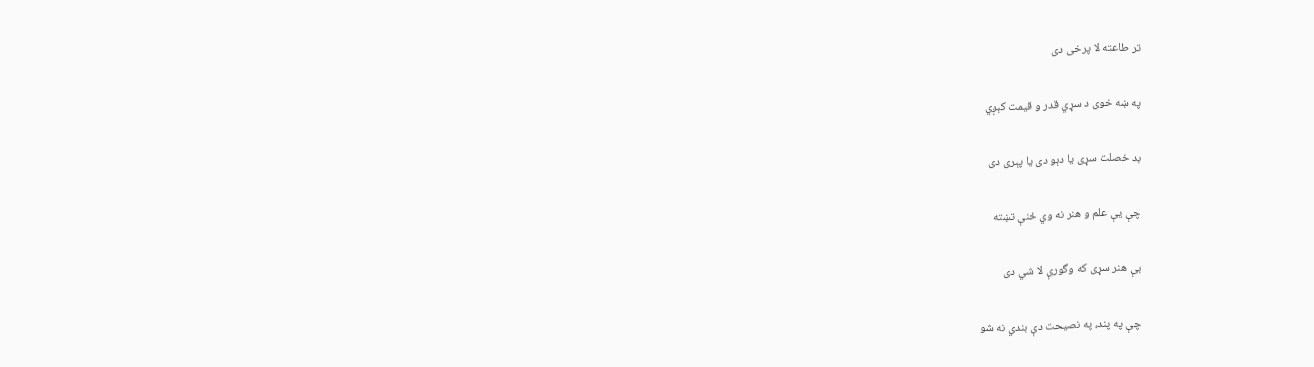تر طاعته لا پرخی دی

په ښه خوی د سړي قدر و قيمت کېږي

بد خصلت سړی يا دېو دی يا پېری دی

چې يې علم و هنر نه وي ځنې تښته

بې هنر سړی که وگورې لا شي دی

چې په پند، په نصيحت دې بندي نه شو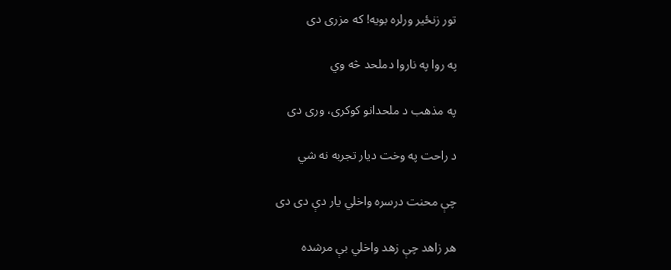تور زنځير ورلره بويه! که مزری دی

په روا په ناروا دملحد څه وي

په مذهب د ملحدانو کوکری، وری دی

د راحت په وخت ديار تجربه نه شي

چې محنت درسره واخلي يار دې دی دی

هر زاهد چې زهد واخلي بې مرشده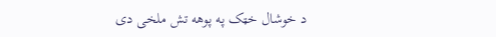د خوشال خټک په پوهه تش ملخی دی